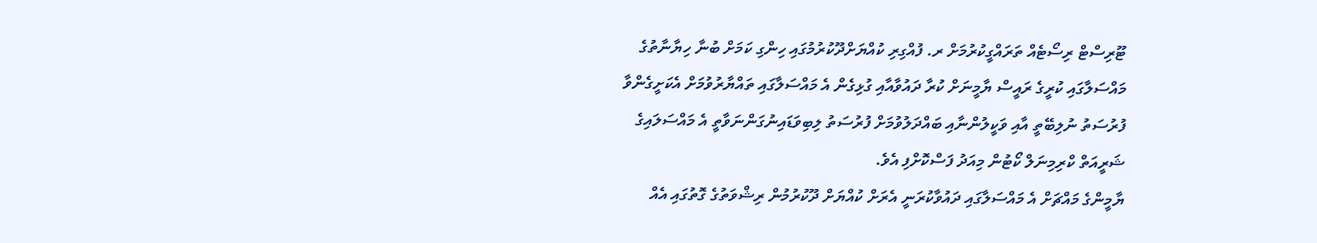ޓޫރިސްޓް ރިސޯޓެއް ތަރައްގީކުރުމަށް ރ. ފުއްގިރި ކުއްޔަށްދޫކުރުމުގައި ހިންގި ކަމަށް ބުނާ ހިޔާނާތުގެ މައްސަލާގައި ކުރީގެ ރައީސް ޔާމީނަށް ކުރާ ދައުވާއާއި ގުޅިގެން އެ މައްސަލާގައި ތައްޔާރުވުމަށް އެކަށީގެންވާ ފުރުސަތު ނުލިބޭތީ އާއި ވަކީލުންނާއި ބައްދަލުވުމަށް ފުރުސަތު ލިބިވަޑައިނުގަންނަވާތީ އެ މައްސަލައިގެ ޝަރީއަތް ކްރިމިނަލް ކޯޓުން މިއަދު ފަސްކޮށްފި އެވެ.
ޔާމީންގެ މައްޗަށް އެ މައްސަލާގައި ދައުވާކުރަނީ އެރަށް ކުއްޔަށް ދޫކުރުމުން ރިޝްވަތުގެ ގޮތުގައި އެއް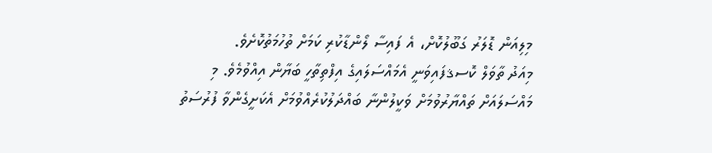މިލިއަން ޑޮލަރު ގަބޫލުކޮށް، އެ ފައިސާ ލޯންޑާކުރި ކަމަށް ތުހުމަތުކޮށެވެ.
މިއަދު ތާވަލް ކޮސޤފައިވަނީ އެމައްސަލައިގެ އިފްތިތާހީ ބަޔާން އިއްވުމެވެ. މި މައްސަލައަށް ތައްޔާރުވުމަށް ވަކީލުންނާ ބައްދަލުކުރެއްވުމަށް އެކަށީގެންވާ ފުރުސަތު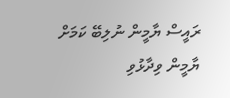ރައީސް ޔާމީން ނުލިބޭ ކަމަށް ޔާމީން ވިދާޅުވި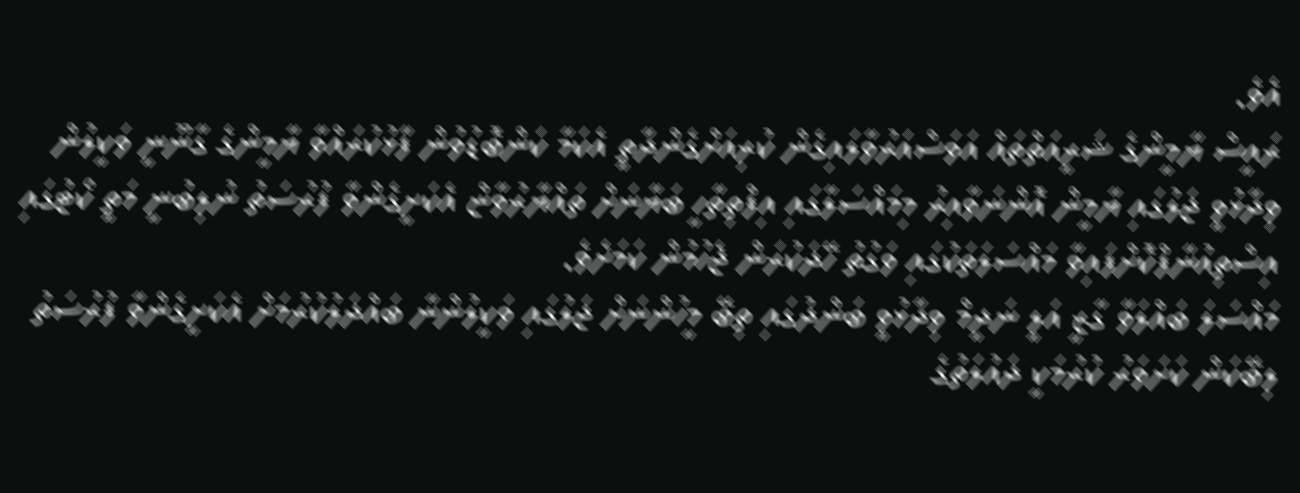އެވެ.
ރައީސް ޔާމީންގެ ޝަރީއަތްތައް އަވަސްއަރުވާލައިގެން ކުރިއަށްގެންދާތީ އެކަމާ ކަންބޮޑުވުން ފާޅުކުރައްވާ ޔާމީންގެ ގާނޫނީ ވަކީލުން ވިދާޅުވީ ޖަލުގައި ޔާމީން އޮންނަވާއިރު މިމައްސަލާގައި އިފްތިތާހީ ބަޔާނަށް ތައްޔާރުވާޏް އެކަށީގެންވާ ފުރުސަތު ނުލިބުނީ މަތީ ކޯޓުގައި އިސްތިއުނާފްކޮށްފައިވާ މައްސަލަތަކުގައި ވަގުތު ހޭދަކުރަން ޖެހުމުން ކަމަށެވެ.
މައްސަލަ ބައްލަވާ ގާޒީ އަލީ ނަދީމް ވިދާޅުވީ ބަންދުގައި ތިބޭ މީހުންނަށް ޖަލުގައި ވަކީލުންނާ ބައްދަލުކުރުމަށް އެކަށީގެންވާ ފުރުސަތު ލިބޭކަން ކަށަވަރު ކުރުމަކީ ދައުލަތުގެ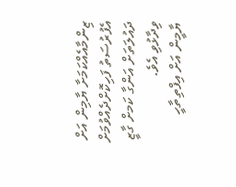ޒިންމާއެއްކަމަށާ ޔާމިން އަށް އެފުރުސަތު ފަހިކޮށްދެއްވުމަށް ދައުލަތަށް އަންގާ ކަމށް ގާޒީ ވިދާޅުވި އެވެ.
ޔާމީން އަށް އިފްތިތާހީ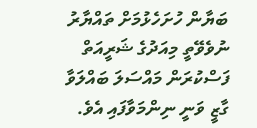ބަޔާން ހުށަހެޅުމަށް ތައްޔާރު ނުވެވޭތީ މިއަދުގެ ޝަރީއަތް ފަސްކުރަން މައްސަލަ ބައްލަވާ ގާޒީ ވަނީ ނިންމަވާފައި އެވެ.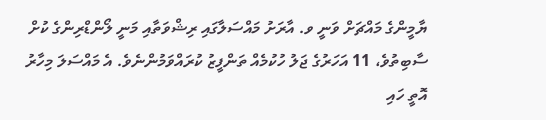ޔާމީންގެ މައްޗަށް ވަނީ ވ. އާރަށު މައްސަލާގައި ރިޝްވަތާއި މަނީ ލޯންޑްރިންގެ ކުށް ސާބިތުވެ، 11 އަހަރުގެ ޖަލު ހުކުމެއް ތަންފީޒު ކުރައްވަމުންނެވެ. އެ މައްސަލަ މިހާރު އޮތީ ހައި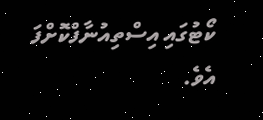ކޯޓުގައި އިސްތިއުނާފްކޮށްފަ އެވެ.